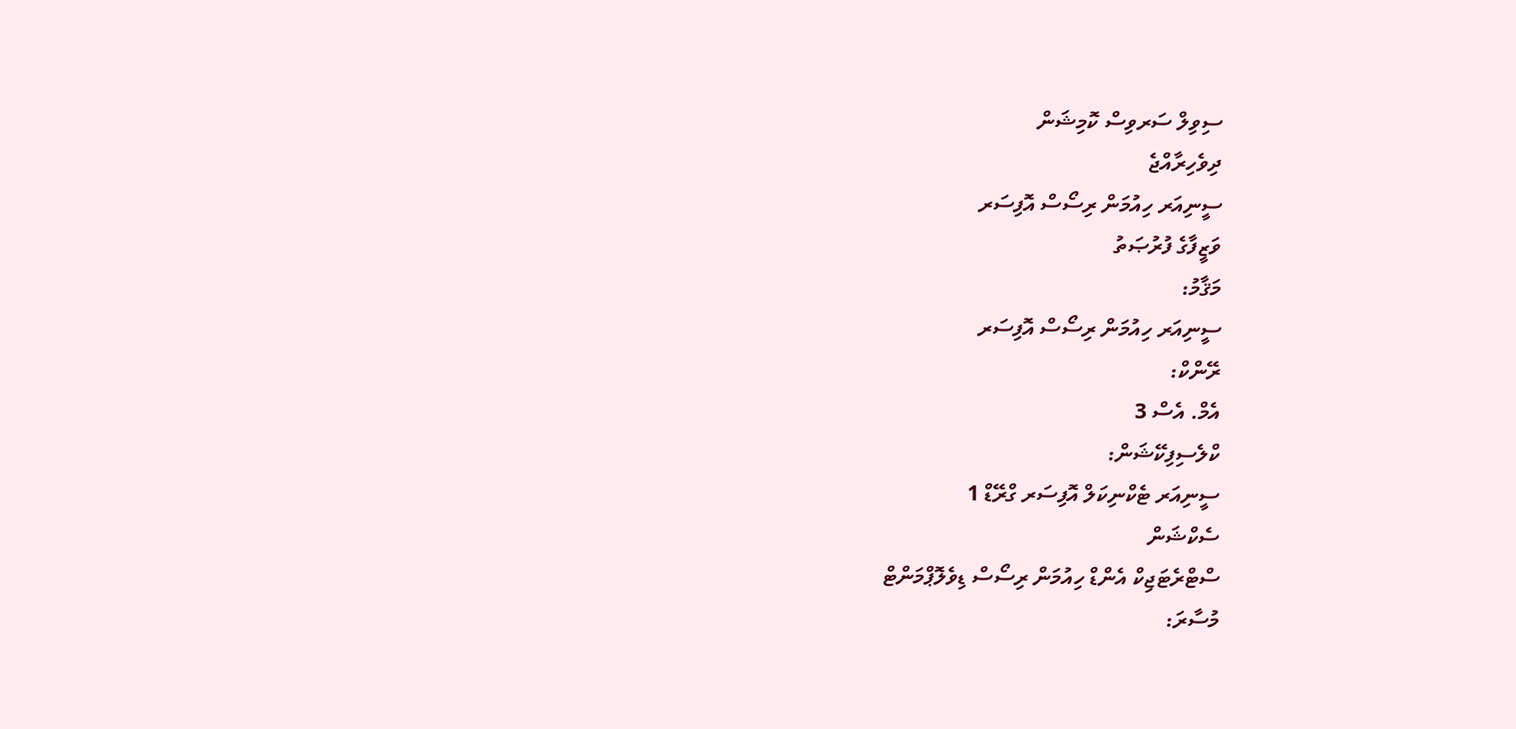ސިވިލް ސަރވިސް ކޮމިޝަން
ދިވެހިރާއްޖެ
ސީނިއަރ ހިއުމަން ރިސޯސް އޮފިސަރ
ވަޒީފާގެ ފުރުޞަތު
މަޤާމު:
ސީނިއަރ ހިއުމަން ރިސޯސް އޮފިސަރ
ރޭންކް:
އެމް. އެސް 3
ކްލެސިފިކޭޝަން:
ސީނިއަރ ޓެކްނިކަލް އޮފިސަރ ގްރޭޑް 1
ސެކްޝަން
ސްޓްރެޓަޖިކް އެންޑް ހިއުމަން ރިސޯސް ޑިވެލޮޕްމަންޓް
މުސާރަ: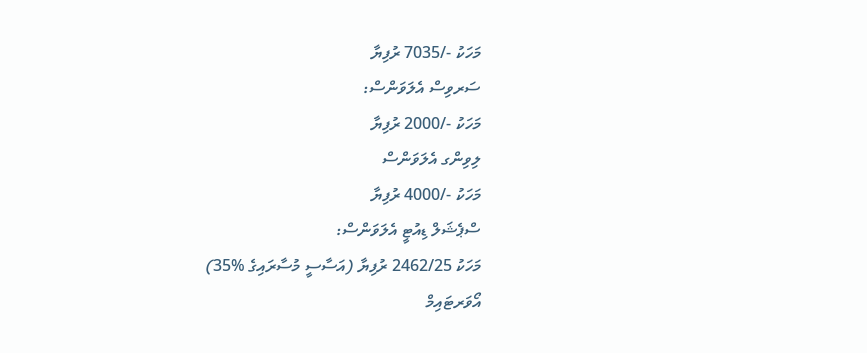މަހަކު -/7035 ރުފިޔާ
ސަރވިސް އެލަވަންސް:
މަހަކު -/2000 ރުފިޔާ
ލިވިންގ އެލަވަންސް
މަހަކު -/4000 ރުފިޔާ
ސްޕެޝަލް ޑިއުޓީ އެލަވަންސް:
މަހަކު 2462/25 ރުފިޔާ (އަސާސީ މުސާރައިގެ %35)
އޯވަރޓައިމް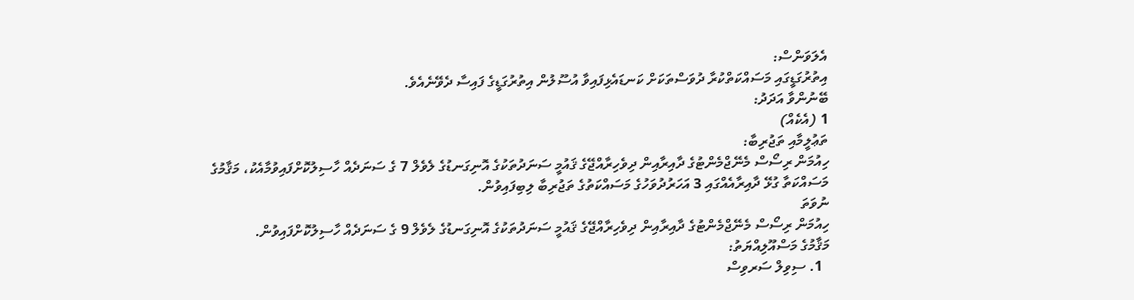އެލަވަންސް:
އިތުރުގަޑީގައި މަސައްކަތްކުރާ ދުވަސްތަކަށް ކަނޑައެޅިފައިވާ އުސޫލުން އިތުރުގަޑީގެ ފައިސާ ދެވޭނެއެވެ.
ބޭނުންވާ އަދަދު:
1 (އެކެއް)
ތަޢުލީމާއި ތަޖުރިބާ:
ހިއުމަން ރިސޯސް މެނޭޖްމެންޓުގެ ދާއިރާއިން ދިވެހިރާއްޖޭގެ ޤައުމީ ސަނަދުތަކުގެ އޮނިގަނޑުގެ ލެވެލް 7 ގެ ސަނަދެއް ހާސިލުކޮށްފައިވުމާއެކު، މަޤާމުގެ މަސައްކަތާ ގުޅޭ ދާއިރާއެއްގައި 3 އަހަރުދުވަހުގެ މަސައްކަތުގެ ތަޖުރިބާ ލިބިފައިވުން.
ނުވަތަ
ހިއުމަން ރިސޯސް މެނޭޖްމެންޓުގެ ދާއިރާއިން ދިވެހިރާއްޖޭގެ ޤައުމީ ސަނަދުތަކުގެ އޮނިގަނޑުގެ ލެވެލް 9 ގެ ސަނަދެއް ހާސިލުކޮށްފައިވުން.
މަޤާމުގެ މަސްއޫލިއްޔަތު:
  1. ސިވިލް ސަރވިސް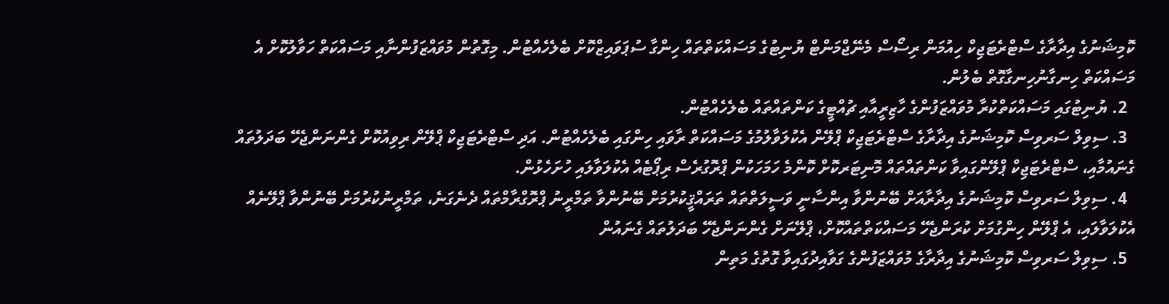ކޮމިޝަނުގެ އިދާރާގެ ސްޓްރެޓަޖިކް ހިއުމަން ރިސޯސް މެނޭޖްމަންޓް ޔުނިޓުގެ މަސައްކަތްތައް ހިންގާ ސުޕަވައިޒްކޮށް ބެލެހެއްޓުން. މިގޮތުން މުވައްޒަފުންނާއި މަސައްކަތް ހަވާލުކޮށް އެ މަސައްކަތް ހިނގާނުހިނގާގޮތް ބެލުން.
  2. ޔުނިޓުގައި މަސައްކަތްކުރާ މުވައްޒަފުންގެ ހާޒިރީއާއި ޗުއްޓީގެ ކަންތައްތައް ބެލެހެއްޓުން.
  3. ސިވިލް ސަރވިސް ކޮމިޝަނުގެ އިދާރާގެ ސްޓްރެޓަޖިކް ޕްލޭން އެކުލަވާލުމުގެ މަސައްކަތް ރާވައި ހިންގައި ބެލެހެއްޓުން. އަދި ސްޓްރެޓަޖިކް ޕްލޭން ރިވިއުކޮށް ގެންނަންޖެހޭ ބަދަލުތައް ގެނައުމާއި، ސްޓްރެޓަޖިކް ޕްލޭންގައިވާ ކަންތައްތައް މޮނިޓަރކޮށް ކޮންމެ ހަމަހަކުން ޕްރޮގުރެސް ރިޕޯޓެއް އެކުލަވާލައި ހުށަހެޅުން.
  4. ސިވިލް ސަރވިސް ކޮމިޝަނުގެ އިދާރާއަށް ބޭނުންވާ އިންސާނީ ވަސީލަތްތައް ތަރައްޤީކުރުމަށް ބޭނުންވާ ތަމްރީނު ޕްރޮގްރާމްތައް ދެނެގަނެ، ތަމްރީނުކުރުމަށް ބޭނުންވާ ޕްލޭނެއް އެކުލަވާލައި، އެ ޕްލޭން ހިންގުމަށް ކުރަންޖެހޭ މަސައްކަތްތައްކޮށް، ޕްލޭނަށް ގެންނަންޖެހޭ ބަދަލުތައް ގެނައުން
  5. ސިވިލް ސަރވިސް ކޮމިޝަނުގެ އިދާރާގެ މުވައްޒަފުންގެ ގަވާއިދުގައިވާ ގޮތުގެ މަތިން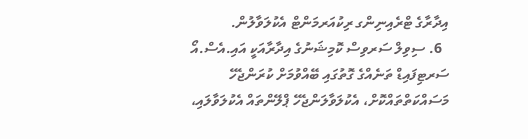އިދާރާގެ ޓްރެއިނިންގ ރިކުއަރމަންޓް އެކުލަވާލުން.
  6. ސިވިލް ސަރވިސް ކޮމިޝަނުގެ އިދާރާއަކީ އައި.އެސް.އޯ ސަރޓިފައިޑް ތަނެއްގެ ގޮތުގައި ބޭއްވުމަށް ކުރަންޖެހޭ މަސައްކަތްތައްކޮށް، އެކުލަވާލަންޖެހޭ ޕްލޭންތައް އެކުލަވާލައި،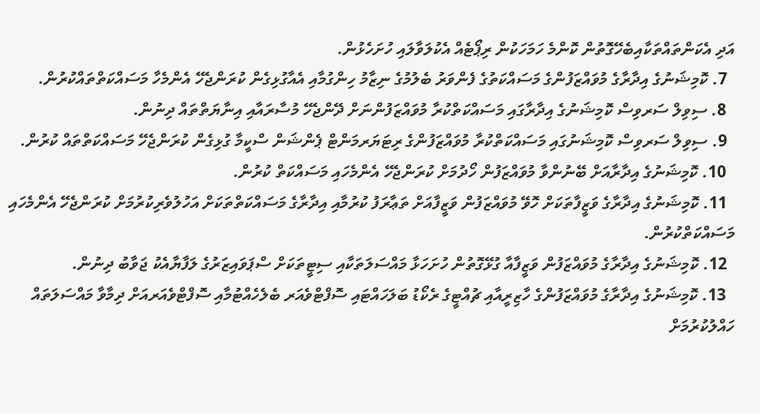އަދި އެކަންތައްތަކާއިބެހޭގޮތުން ކޮންމެ ހަމަހަކުން ރިޕޯޓެއް އެކުލަވާލައި ހުށަހެޅުން.
  7. ކޮމިޝަނުގެ އިދާރާގެ މުވައްޒަފުންގެ މަސައްކަތުގެ ފެންވަރު ބެލުމުގެ ނިޒާމު ހިންގުމާއި އެއާގުޅިގެން ކުރަންޖެހޭ އެންމެހާ މަސައްކަތްތައްކުރުން.
  8. ސިވިލް ސަރވިސް ކޮމިޝަނުގެ އިދާރާގައި މަސައްކަތްކުރާ މުވައްޒަފުންނަށް ދޭންޖެހޭ މުސާރައާއި އިނާޔަތްތައް ދިނުން.
  9. ސިވިލް ސަރވިސް ކޮމިޝަނުގައި މަސައްކަތްކުރާ މުވައްޒަފުންގެ ރިޓަޔަރމަންޓް ޕެންޝަން ސްކީމާ ގުޅިގެން ކުރަންޖެހޭ މަސައްކަތްތައް ކުރުން.
  10. ކޮމިޝަނުގެ އިދާރާއަށް ބޭނުންވާ މުވައްޒަފުން ހޯދުމަށް ކުރަންޖެހޭ އެންމެހައި މަސައްކަތް ކުރުން.
  11. ކޮމިޝަނުގެ އިދާރާގެ ވަޒީފާތަކަށް ހޮވޭ މުވައްޒަފުން ވަޒީފާއަށް ތަޢާރަފު ކުރުމާއި އިދާރާގެ މަސައްކަތްތަކަށް އަހުލުވެރިކުރުމަށް ކުރަންޖެހޭ އެންމެހައި މަސައްކަތްކުރުން.
  12. ކޮމިޝަނުގެ އިދާރާގެ މުވައްޒަފުން ވަޒީފާއާ ގުޅޭގޮތުން ހުށަހަޅާ މައްސަލަތަކާއި ސިޓީތަކަށް ސްޕަވައިޒަރުގެ ލަފާޔާއެކު ޖަވާބު ދިނުން.
  13. ކޮމިޝަނުގެ އިދާރާގެ މުވައްޒަފުންގެ ހާޒިރީއާއި ޗުއްޓީގެ ރެކޯޑު ބަލަހައްޓައި ސޮފްޓްވެއަރ ބެލެހެއްޓުމާއި ސޮފްޓްވެއަރއަށް ދިމާވާ މައްސަލަތައް ހައްލުކުރުމަށް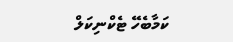ކަމާބެހޭ ޓެކްނިކަލް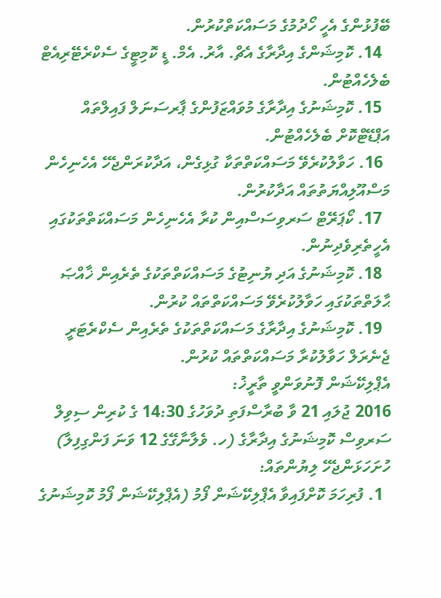ބޭފުޅުންގެ އެހީ ހޯދުމުގެ މަސައްކަތްކުރުން.
  14. ކޮމިޝަންގެ އިދާރާގެ އެޗް. އާރު. އެމް. ޑީ ކޮމިޓީގެ ސެކްރެޓޭރިއެޓް ބެލެހެއްޓުން.
  15. ކޮމިޝަނުގެ އިދާރާގެ މުވައްޒަފުންގެ ޕާރސަނަލް ފައިލްތައް އަޕްޑޭޓްކޮށް ބެލެހެއްޓުން.
  16. ހަވާލުކުރެވޭ މަސައްކަތްތަކާ ގުޅިގެން، އަދާކުރަންޖެހޭ އެހެނިހެން މަސްއޫލިއްޔަތުތައް އަދާކުރުން.
  17. ކޯޕަރޭޓް ސަރވިސަސްއިން ކުރާ އެހެނިހެން މަސައްކަތްތަކުގައި އެހީތެރިވެދިނުން.
  18. ކޮމިޝަނުގެ އަދި ޔުނިޓުގެ މަސައްކަތްތަކުގެ ތެރެއިން ޚާއްޞަ ޙާލަތްތަކުގައި ހަވާލުކުރެވޭ މަސައްކަތްތައް ކުރުން.
  19. ކޮމިޝަނުގެ އިދާރާގެ މަސައްކަތްތަކުގެ ތެރެއިން ސެކްރެޓަރީ ޖެނެރަލް ހަވާލުކުރާ މަސައްކަތްތައް ކުރުން.
އެޕްލިކޭޝަން ފޮނުވަންވީ ތާރީޚު:
2016 ޖުލައި 21 ވާ ބުރާސްފަތި ދުވަހުގެ 14:30 ގެ ކުރިން ސިވިލް ސަރވިސް ކޮމިޝަނުގެ އިދާރާގެ (ހ. ވެލާނާގޭގެ 12 ވަނަ ފަންގިފިލާ)
ހުށަހަޅަންޖެހޭ ލިޔުންތައް:
  1. ފުރިހަމަ ކޮށްފައިވާ އެޕްލިކޭޝަން ފޯމު (އެޕްލިކޭޝަން ފޯމު ކޮމިޝަނުގެ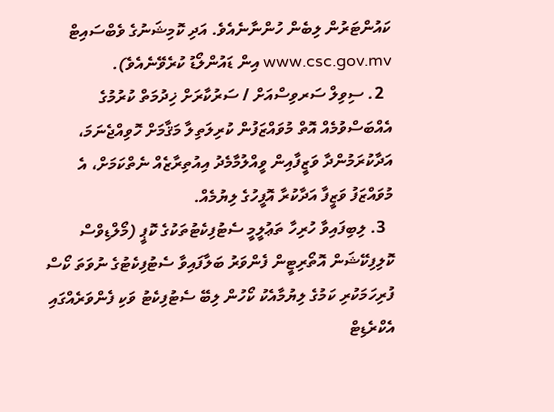ކައުންޓަރުން ލިބެން ހުންނާނެއެވެ. އަދި ކޮމިޝަނުގެ ވެބްސައިޓް www.csc.gov.mv އިން ޑައުންލޯޑު ކުރެވޭނެއެވެ).
  2. ސިވިލް ސަރވިސްއަށް / ސަރުކާރަށް ޚިދުމަތް ކުރުމުގެ އެއްބަސްވުމެއް އޮތް މުވައްޒަފުން ކުރިލަތިލާ މަޤާމަށް ހޮވިއްޖެނަމަ، އަދާކުރަމުންދާ ވަޒީފާއިން ވީއްލުމާމެދު އިއުތިރާޒެއް ނެތްކަމަށް، އެ މުވައްޒަފު ވަޒީފާ އަދާކުރާ އޮފީހުގެ ލިޔުމެއް.
  3. ލިބިފައިވާ ހުރިހާ ތަޢުލީމީ ސެޓުފިކެޓުތަކުގެ ކޮޕީ (މޯލްޑިވްސް ކޮލިފިކޭޝަން އޮތޯރިޓީން ފެންވަރު ބަލާފައިވާ ސެޓުފިކެޓުގެ ނުވަތަ ކޯސް ފުރިހަމަކުރި ކަމުގެ ލިޔުމާއެކު ކޯހުން ލިބޭ ސެޓުފިކެޓު ވަކި ފެންވަރެއްގައި އެކްރެޑިޓް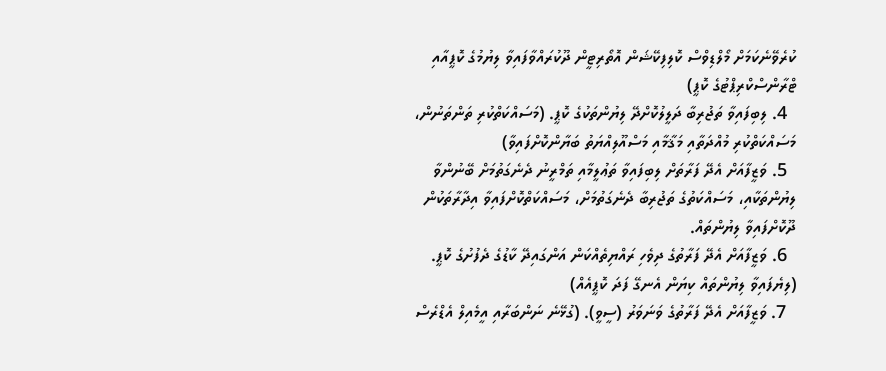ކުރެވޭނެކަމަށް މޯލްޑިވްސް ކޮލިފިކޭޝަން އޮތޯރިޓީން ދޫކުރައްވާފައިވާ ލިޔުމުގެ ކޮޕީއާއި ޓްރާންސްކްރިޕްޓުގެ ކޮޕީ)
  4. ލިބިފައިވާ ތަޖުރިބާ ދަލީލުކޮށްދޭ ލިޔުންތަކުގެ ކޮޕީ. (މަސައްކަތްކުރި ތަންތަނުން، މަސައްކަތްކުރި މުއްދަތާއި މަޤާމާއި މަސްއޫލިއްޔަތު ބަޔާންކޮށްފައިވާ)
  5. ވަޒީފާއަށް އެދޭ ފަރާތަށް ލިބިފައިވާ ތަޢުލީމާއި ތަމްރީނު ދެނެގަތުމަށް ބޭނުންވާ ލިޔުންތަކާއި، މަސައްކަތުގެ ތަޖުރިބާ ދެނެގަތުމަށް، މަސައްކަތްކޮށްފައިވާ އިދާރާތަކުން ދޫކޮށްފައިވާ ލިޔުންތައް.
  6. ވަޒީފާއަށް އެދޭ ފަރާތުގެ ދިވެހި ރައްޔިތެއްކަން އަންގައިދޭ ކާޑުގެ ދެފުށުގެ ކޮޕީ. (ލިޔެފައިވާ ލިޔުންތައް ކިޔަން އެނގޭ ފަދަ ކޮޕީއެއް)
  7. ވަޒީފާއަށް އެދޭ ފަރާތުގެ ވަނަވަރު (ސީވީ). (ގުޅޭނެ ނަންބަރާއި އީމެއިލް އެޑްރެސް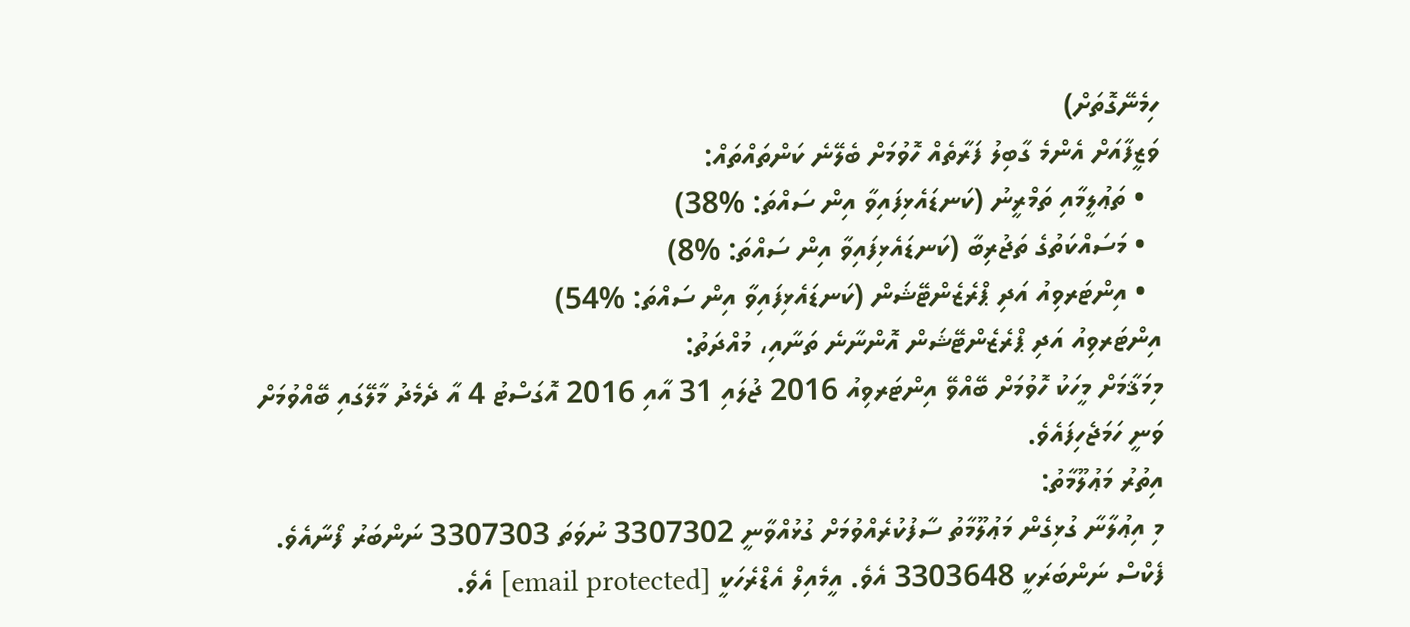ހިމެނޭގޮތަށް)
ވަޒީފާއަށް އެންމެ ގާބިލު ފަރާތެއް ހޮވުމަށް ބެލޭނެ ކަންތައްތައް:
  • ތަޢުލީމާއި ތަމްރީނު (ކަނޑައެޅިފައިވާ އިން ސައްތަ: %38)
  • މަސައްކަތުގެ ތަޖުރިބާ (ކަނޑައެޅިފައިވާ އިން ސައްތަ: %8)
  • އިންޓަރވިއު އަދި ޕްރެޒެންޓޭޝަން (ކަނޑައެޅިފައިވާ އިން ސައްތަ: %54)
އިންޓަރވިއު އަދި ޕްރެޒެންޓޭޝަން އޮންނާނެ ތަނާއި، މުއްދަތު:
މިމަޤާމަށް މީހަކު ހޮވުމަށް ބޭއްވޭ އިންޓަރވިއު 2016 ޖުލައި 31 އާއި 2016 އޮގަސްޓު 4 އާ ދެމެދު މާލޭގައި ބޭއްވުމަށް ވަނީ ހަމަޖެހިފައެވެ.
އިތުރު މަޢުލޫމާތު:
މި އިޢުލާނާ ގުޅިގެން މަޢުލޫމާތު ސާފުކުރެއްވުމަށް ގުޅުއްވާނީ 3307302 ނުވަތަ 3307303 ނަންބަރު ފޯނާއެވެ. ފެކްސް ނަންބަރަކީ 3303648 އެވެ. އީމެއިލް އެޑްރެހަކީ [email protected] އެވެ.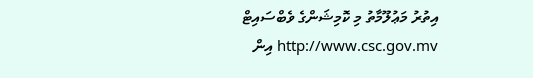އިތުރު މަޢުލޫމާތު މި ކޮމިޝަންގެ ވެބްސައިޓް http://www.csc.gov.mv އިން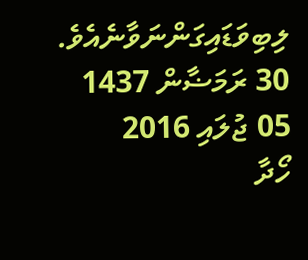ލިބިވަޑައިގަންނަވާނެއެވެ.
30 ރަމަޟާން 1437
05 ޖުލައި 2016
ހޯދާ